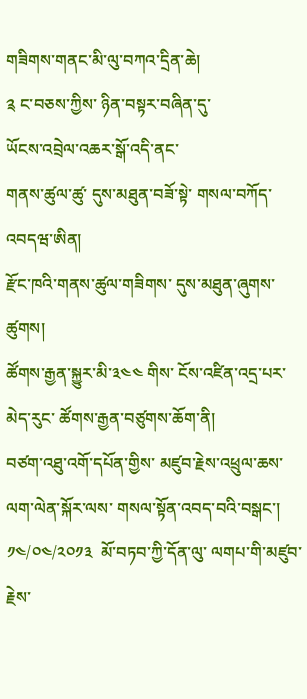གཟིགས་གནང་མི་ལུ་བཀའ་དྲིན་ཆེ།
༉ ང་བཅས་ཀྱིས་ ཉིན་བསྟར་བཞིན་དུ་
ཡོངས་འབྲེལ་འཆར་སྒོ་འདི་ནང་
གནས་ཚུལ་ཚུ་ དུས་མཐུན་བཟོ་སྟེ་ གསལ་བཀོད་འབདཝ་ཨིན།
རྫོང་ཁའི་གནས་ཚུལ་གཟིགས་ དུས་མཐུན་ཞུགས་ཚུགས།
ཚོགས་རྒྱན་སྐྱུར་མི་༣༤༤ གིས་ ངོས་འཛིན་འདྲ་པར་མེད་རུང་ ཚོགས་རྒྱན་བཙུགས་ཆོག་ནི།
བཙག་འཐུ་འགོ་དཔོན་གྱིས་ མཛུབ་རྗེས་འཕྲུལ་ཆས་ལག་ལེན་སྐོར་ལས་ གསལ་སྟོན་འབད་བའི་བསྒང་།
༡༤/༠༤/༢༠༡༣  མོ་བཏབ་ཀྱི་དོན་ལུ་ ལགཔ་གི་མཛུབ་རྗེས་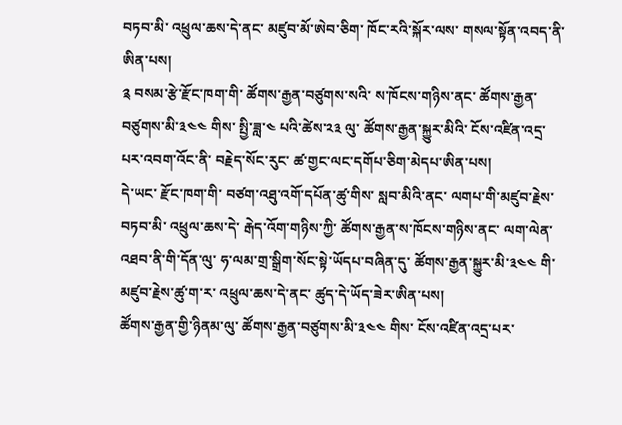བཏབ་མི་ འཕྲུལ་ཆས་དེ་ནང་ མཛུབ་མོ་ཨེབ་ཅིག་ ཁོང་རའི་སྐོར་ལས་ གསལ་སྟོན་འབད་ནི་ཨིན་པས།
༉ བསམ་རྩེ་རྫོང་ཁག་གི་ ཚོགས་རྒྱན་བཙུགས་སའི་ ས་ཁོངས་གཉིས་ནང་ ཚོགས་རྒྱན་བཙུགས་མི་༣༤༤ གིས་ སྤྱི་ཟླ་༤ པའི་ཚེས་༢༣ ལུ་ ཚོགས་རྒྱན་སྐྱུར་མིའི་ ངོས་འཛིན་འདྲ་པར་འབག་འོང་ནི་ བརྗེད་སོང་རུང་ ཚ་གྱང་ལང་དགོཔ་ཅིག་མེདཔ་ཨིན་པས།
དེ་ཡང་ རྫོང་ཁག་གི་ བཙག་འཐུ་འགོ་དཔོན་ཚུ་གིས་ སླབ་མིའི་ནང་ ལགཔ་གི་མཛུབ་རྗེས་བཏབ་མི་ འཕྲུལ་ཆས་དེ་ རྒེད་འོག་གཉིས་ཀྱི་ ཚོགས་རྒྱན་ས་ཁོངས་གཉིས་ནང་ ལག་ལེན་འཐབ་ནི་གི་དོན་ལུ་ ཧ་ལམ་གྲ་སྒྲིག་སོང་སྟེ་ཡོདཔ་བཞིན་དུ་ ཚོགས་རྒྱན་སྐྱུར་མི་༣༤༤ གི་ མཛུབ་རྗེས་ཚུ་ག་ར་ འཕྲུལ་ཆས་དེ་ནང་ ཚུད་དེ་ཡོད་ཟེར་ཨིན་པས།
ཚོགས་རྒྱན་གྱི་ཉིནམ་ལུ་ ཚོགས་རྒྱན་བཙུགས་མི་༣༤༤ གིས་ ངོས་འཛིན་འདྲ་པར་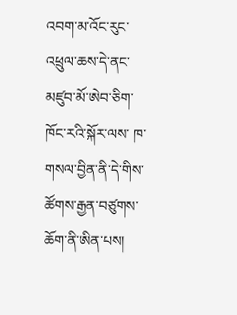འབག་མ་འོང་རུང་ འཕྲུལ་ཆས་དེ་ནང་ མཛུབ་མོ་ཨེབ་ཅིག་ ཁོང་རའི་སྐོར་ལས་ ཁ་གསལ་བྱིན་ནི་དེ་གིས་ ཚོགས་རྒྱན་བཙུགས་ཆོག་ནི་ཨིན་པས།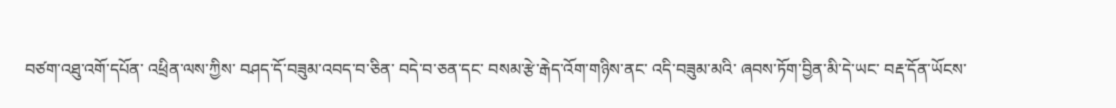བཙག་འཐུ་འགོ་དཔོན་ འཕྲིན་ལས་ཀྱིས་ བཤད་དོ་བཟུམ་འབད་བ་ཅིན་ བདེ་བ་ཅན་དང་ བསམ་རྩེ་རྒེད་འོག་གཉིས་ནང་ འདི་བཟུམ་མའི་ ཞབས་ཏོག་བྱིན་མི་དེ་ཡང་ བརྡ་དོན་ཡོངས་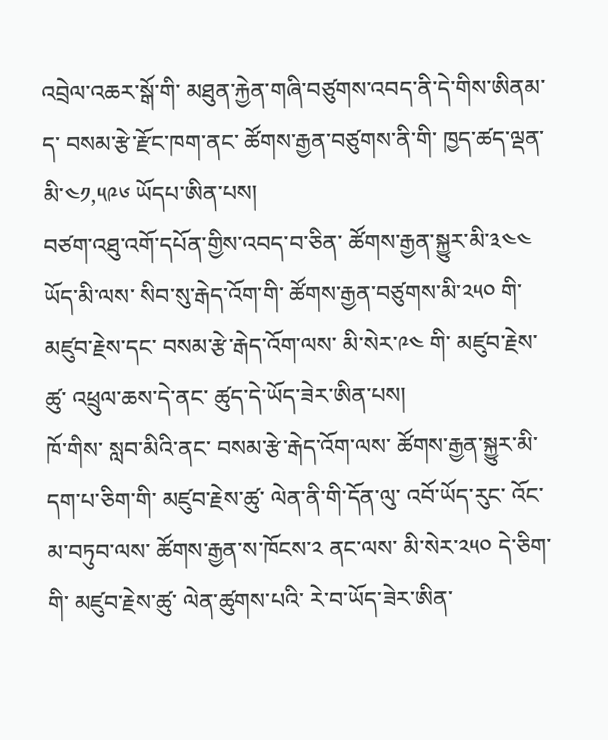འབྲེལ་འཆར་སྒོ་གི་ མཐུན་རྐྱེན་གཞི་བཙུགས་འབད་ནི་དེ་གིས་ཨིནམ་ད་ བསམ་རྩེ་རྫོང་ཁག་ནང་ ཚོགས་རྒྱན་བཙུགས་ནི་གི་ ཁྱད་ཚད་ལྡན་མི་༤༡,༥༩༦ ཡོདཔ་ཨིན་པས།
བཙག་འཐུ་འགོ་དཔོན་གྱིས་འབད་བ་ཅིན་ ཚོགས་རྒྱན་སྐྱུར་མི་༣༤༤ ཡོད་མི་ལས་ སིབ་སུ་རྒེད་འོག་གི་ ཚོགས་རྒྱན་བཙུགས་མི་༢༥༠ གི་ མཛུབ་རྗེས་དང་ བསམ་རྩེ་རྒེད་འོག་ལས་ མི་སེར་༩༤ གི་ མཛུབ་རྗེས་ཚུ་ འཕྲུལ་ཆས་དེ་ནང་ ཚུད་དེ་ཡོད་ཟེར་ཨིན་པས།
ཁོ་གིས་ སླབ་མིའི་ནང་ བསམ་རྩེ་རྒེད་འོག་ལས་ ཚོགས་རྒྱན་སྐྱུར་མི་ དག་པ་ཅིག་གི་ མཛུབ་རྗེས་ཚུ་ ལེན་ནི་གི་དོན་ལུ་ འབོ་ཡོད་རུང་ འོང་མ་བཏུབ་ལས་ ཚོགས་རྒྱན་ས་ཁོངས་༢ ནང་ལས་ མི་སེར་༢༥༠ དེ་ཅིག་གི་ མཛུབ་རྗེས་ཚུ་ ལེན་ཚུགས་པའི་ རེ་བ་ཡོད་ཟེར་ཨིན་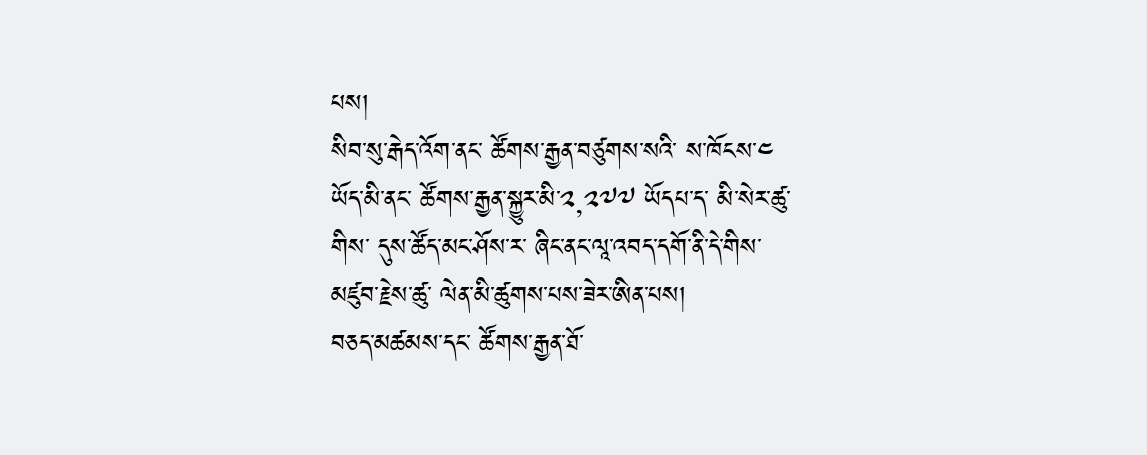པས།
སིབ་སུ་རྒེད་འོག་ནང་ ཚོགས་རྒྱན་བཙུགས་སའི་ ས་ཁོངས་༤ ཡོད་མི་ནང་ ཚོགས་རྒྱན་སྐྱུར་མི་༢,༢༧༧ ཡོདཔ་ད་ མི་སེར་ཚུ་གིས་ དུས་ཚོད་མང་ཤོས་ར་ ཞིང་ནང་ལཱ་འབད་དགོ་ནི་དེ་གིས་ མཛུབ་རྗེས་ཚུ་ ལེན་མི་ཚུགས་པས་ཟེར་ཨིན་པས།
བཅད་མཚམས་དང་ ཚོགས་རྒྱན་ཐོ་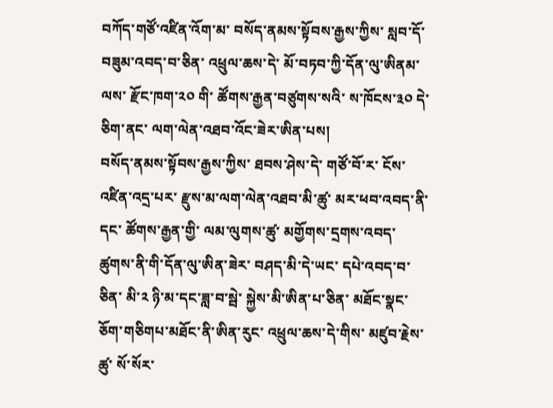བཀོད་གཙོ་འཛིན་འོག་མ་ བསོད་ནམས་སྟོབས་རྒྱས་ཀྱིས་ སླབ་དོ་བཟུམ་འབད་བ་ཅིན་ འཕྲུལ་ཆས་དེ་ མོ་བཏབ་ཀྱི་དོན་ལུ་ཨིནམ་ལས་ རྫོང་ཁག་༢༠ གི་ ཚོགས་རྒྱན་བཙུགས་སའི་ ས་ཁོངས་༣༠ དེ་ཅིག་ནང་ ལག་ལེན་འཐབ་འོང་ཟེར་ཨིན་པས།
བསོད་ནམས་སྟོབས་རྒྱས་ཀྱིས་ ཐབས་ཤེས་དེ་ གཙོ་བོ་ར་ ངོས་འཛིན་འདྲ་པར་ རྫུས་མ་ལག་ལེན་འཐབ་མི་ཚུ་ མར་ཕབ་འབད་ནི་དང་ ཚོགས་རྒྱན་གྱི་ ལམ་ལུགས་ཚུ་ མགྱོགས་དྲགས་འབད་ཚུགས་ནི་གི་དོན་ལུ་ཨིན་ཟེར་ བཤད་མི་དེ་ཡང་ དཔེ་འབད་བ་ཅིན་ མི་༢ ཉི་མ་དང་ཟླ་བ་སྦེ་ སྐྱེས་མི་ཨིན་པ་ཅིན་ མཐོང་སྣང་ཅོག་གཅིགཔ་མཐོང་ནི་ཨིན་རུང་ འཕྲུལ་ཆས་དེ་གིས་ མཛུབ་རྗེས་ཚུ་ སོ་སོར་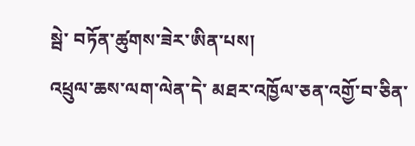སྦེ་ བཏོན་ཚུགས་ཟེར་ཨིན་པས།
འཕྲུལ་ཆས་ལག་ལེན་དེ་ མཐར་འཁྱོལ་ཅན་འགྱོ་བ་ཅིན་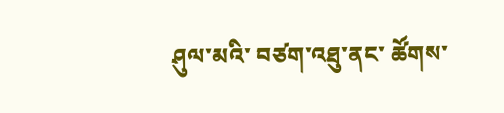ཤུལ་མའི་ བཙག་འཐུ་ནང་ ཚོགས་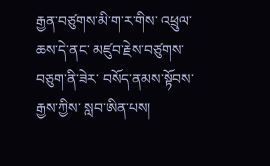རྒྱན་བཙུགས་མི་ག་ར་གིས་ འཕྲུལ་ཆས་དེ་ནང་ མཛུབ་རྗེས་བཙུགས་བཅུག་ནི་ཟེར་ བསོད་ནམས་སྟོབས་རྒྱས་ཀྱིས་ སླབ་ཨིན་པས།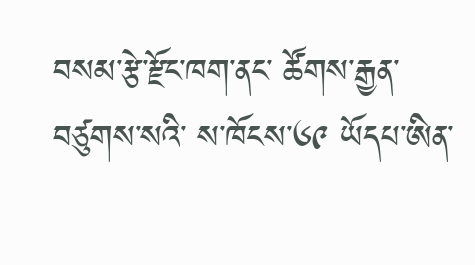བསམ་རྩེ་རྫོང་ཁག་ནང་ ཚོགས་རྒྱན་བཙུགས་སའི་ ས་ཁོངས་༦༩ ཡོདཔ་ཨིན་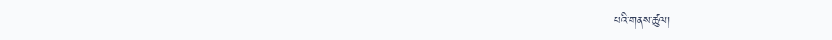པའི་གནས་ཚུལ།